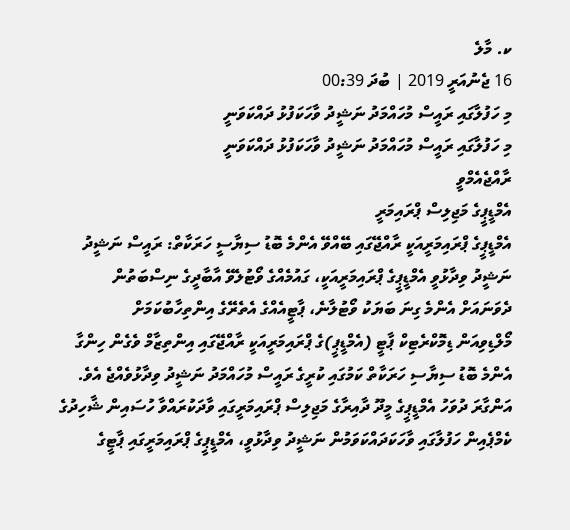ކ. މާލެ
16 ޖެނުއަރީ 2019 | ބުދަ 00:39
މި ހަފުލާގައި ރައީސް މުހައްމަދު ނަޝީދު ވާހަކަފުޅު ދައްކަވަނީ
މި ހަފުލާގައި ރައީސް މުހައްމަދު ނަޝީދު ވާހަކަފުޅު ދައްކަވަނީ
ރާއްޖެއެމްވީ
އެމްޑީޕީގެ މަޖިލިސް ޕްރައިމަރީ
އެމްޑީޕީގެ ޕްރައިމަރީއަކީ ރާއްޖޭގައި ބޭއްވޭ އެންމެ ބޮޑު ސިޔާސީ ހަރަކާތް: ރައީސް ނަޝީދު
ނަޝީދު ވިދާޅުވީ އެމްޑީޕީގެ ޕްރައިމަރީއަކީ، ގައުމެއްގެ ވޯޓުލެވޭ އާބާދީގެ ނިސްބަތުން ދެވަނައަށް އެންމެ ގިނަ ބަޔަކު ވޯޓުލާނެ، ޕާޓީއެއްގެ އެތެރޭގެ އިންތިހާބުކަމަށް
މޯލްޑިވިއަން ޑިމޮކްރެޓިކް ޕާޓީ (އެމްޑީޕީ)ގެ ޕްރައިމަރީއަކީ ރާއްޖޭގައި އިންތިޒާމް ވެގެން ހިންގާ އެންމެ ބޮޑު ސިޔާސި ހަރަކާތް ކަމުގައި ކުރީގެ ރައީސް މުހައްމަދު ނަޝީދު ވިދާޅުވެއްޖެ އެވެ.
އަންގާރަ ދުވަހު އެމްޑީޕީގެ މީދޫ ދާއިރާގެ މަޖިލިސް ޕްރައިމަރީގައި ވާދަކުރައްވާ ހުސައިން ޝާހިދުގެ ކެމްޕެއިން ހަފުލާގައި ވާހަކަދައްކަވަމުން ނަޝީދު ވިދާޅުވީ، އެމްޑީޕީގެ ޕްރައިމަރީގައި ޕާޓީގެ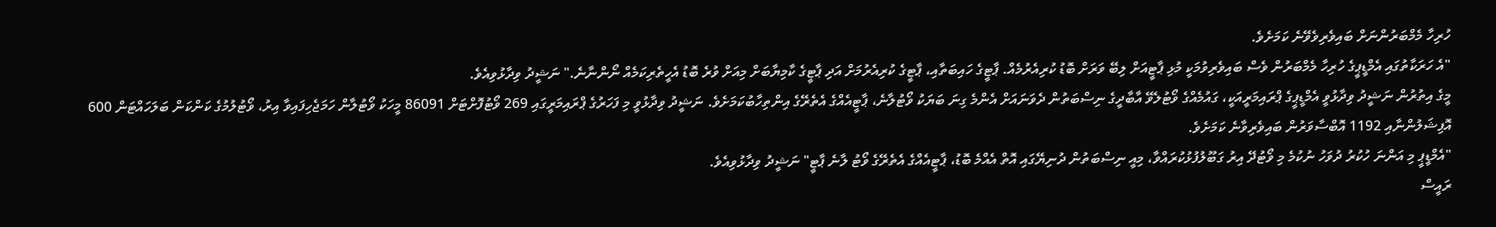ހުރިހާ މެމްބަރުންނަށް ބައިވެރިވެވޭނެ ކަމަށެވެ.
"އެ ހަރަކާތުގައި އެމްޑީޕީގެ ހުރިހާ މެމްބަރުން ވެސް ބައިވެރިވުމަކީ މުޅި ޕާޓީއަށް ލިބޭ ވަރަށް ބޮޑު ކުރިއެރުމެއް. ޕާޓީގެ ހައިބަތާއި، ޕާޓީގެ ކުރިއެރުމަށް އަދި ޕާޓީގެ ކާމިޔާބަށް މިއަށް ވުރެ ބޮޑު އެހީތެރިކަމެއް ނޯންނާނެ." ނަޝީދު ވިދާޅުވިއެވެ.
މީގެ އިތުރުން ނަޝީދު ވިދާޅުވީ އެމްޑީޕީގެ ޕްރައިމަރީއަކީ، ގައުމެއްގެ ވޯޓުލެވޭ އާބާދީގެ ނިސްބަތުން ދެވަނައަށް އެންމެ ގިނަ ބަޔަކު ވޯޓުލާނެ، ޕާޓީއެއްގެ އެތެރޭގެ އިންތިހާބުކަމަށެވެ. ނަޝީދު ވިދާޅުވީ މި ފަހަރުގެ ޕްރައިމަރީގައި 269 ވޯޓުފޮށްޓަށް 86091 މީހަކު ވޯޓުލާން ހަމަޖެހިފައިވާ އިރު، ވޯޓުލުމުގެ ކަންކަން ބަލަހައްޓަން 600 އޮފިޝަލުންނާއި 1192 އޮބްސާވަރުން ބައިވެރިވާނެ ކަމަށެވެ.
"އެމްޑީޕީ މި އަންނަ ހުކުރު ދުވަހު ނުކުމެ މި ވޯޓުދޭ އިރު ގަބޫލުފުޅުކުރައްވާ، މިއީ ނިސްބަތުން ދުނިޔޭގައި އޮތް އެއްމެ ބޮޑު، ޕާޓީއެއްގެ އެތެރޭގެ ވޯޓު ލާނެ ޕާޓީ" ނަޝީދު ވިދާޅުވިއެވެ.
ރައީސް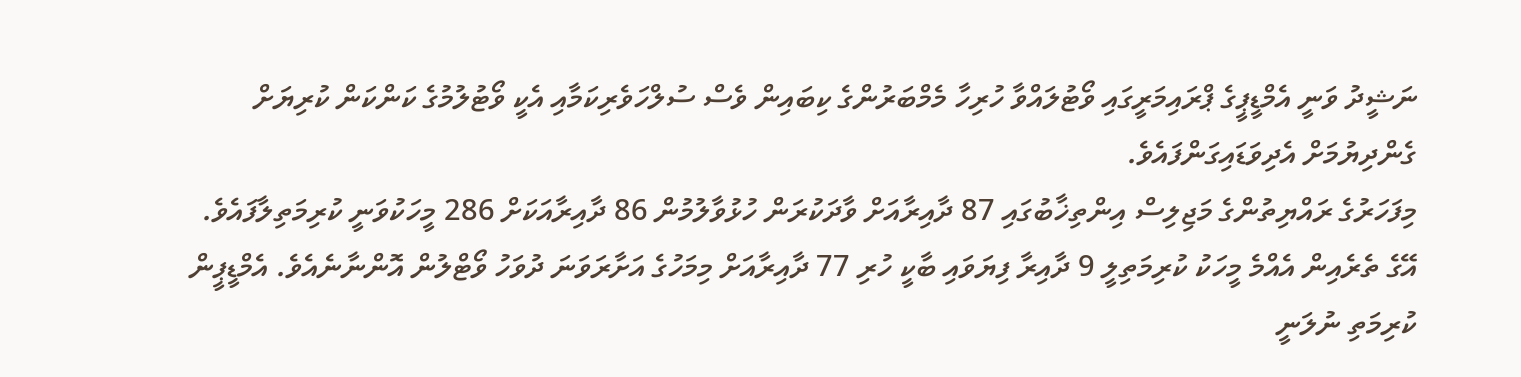ނަޝީދު ވަނީ އެމްޑީޕީގެ ޕްރައިމަރީގައި ވޯޓުލައްވާ ހުރިހާ މެމްބަރުންގެ ކިބައިން ވެސް ސުލްހަވެރިކަމާއި އެކީ ވޯޓުލުމުގެ ކަންކަން ކުރިޔަށް ގެންދިޔުމަށް އެދިވަޑައިގަންފައެވެ.
މިފަހަރުގެ ރައްޔިތުންގެ މަޖިލިސް އިންތިޚާބުގައި 87 ދާއިރާއަށް ވާދަކުރަން ހުޅުވާލުމުން 86 ދާއިރާއަކަށް 286 މީހަކުވަނީ ކުރިމަތިލާފައެވެ. އޭގެ ތެރެއިން އެއްމެ މީހަކު ކުރިމަތިލީ 9 ދާއިރާ ފިޔަވައި ބާކީ ހުރި 77 ދާއިރާއަށް މިމަހުގެ އަށާރަވަނަ ދުވަހު ވޯޓްލުން އޮންނާނެއެވެ. އެމްޑީޕީން ކުރިމަތި ނުލަނީ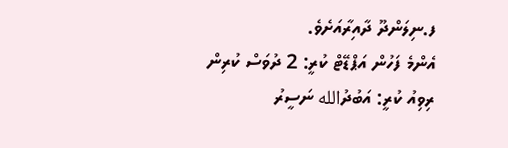ފ.ނިލަންދޫ ދާއިރާއަށެވެ.
އެންމެ ފަހުން އަޕްޑޭޓް ކުރީ: 2 ދުވަސް ކުރިން
ރިވިއު ކުރީ: އަބުދުالله ނަސީރު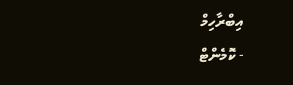އިބްރާހިމް
- ކޮމެންޓް